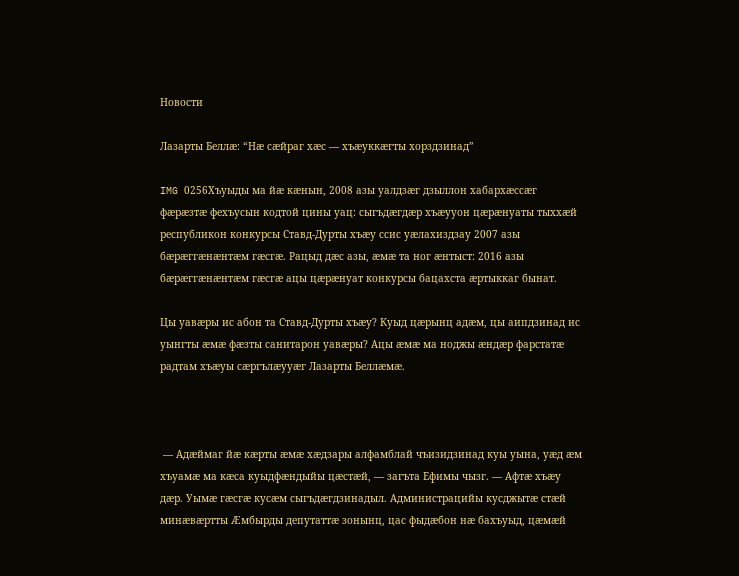Новости

Лазарты Беллæ: “Нæ сæйраг хæс — хъæуккæгты хорздзинад”

IMG 0256Хъуыды ма йæ кæнын, 2008 азы уалдзæг дзыллон хабархæссæг фæрæзтæ фехъусын кодтой цины уац: сыгъдæгдæр хъæууон цæрæнуаты тыххæй республикон конкурсы Ставд-Дурты хъæу ссис уæлахиздзау 2007 азы бæрæггæнæнтæм гæсгæ. Рацыд дæс азы, æмæ та ног æнтыст: 2016 азы бæрæггæнæнтæм гæсгæ ацы цæрæнуат конкурсы бацахста æртыккаг бынат.

Цы уавæры ис абон та Ставд-Дурты хъæу? Куыд цæрынц адæм, цы аипдзинад ис уынгты æмæ фæзты санитарон уавæры? Ацы æмæ ма ноджы æндæр фарстатæ радтам хъæуы сæргълæууæг Лазарты Беллæмæ.



 — Адæймаг йæ кæрты æмæ хæдзары алфамблай чъизидзинад куы уына, уæд æм хъуамæ ма кæса куыдфæндыйы цæстæй, — загъта Ефимы чызг. — Афтæ хъæу дæр. Уымæ гæсгæ кусæм сыгъдæгдзинадыл. Администрацийы кусджытæ стæй минæвæртты Æмбырды депутаттæ зонынц, цас фыдæбон нæ бахъуыд, цæмæй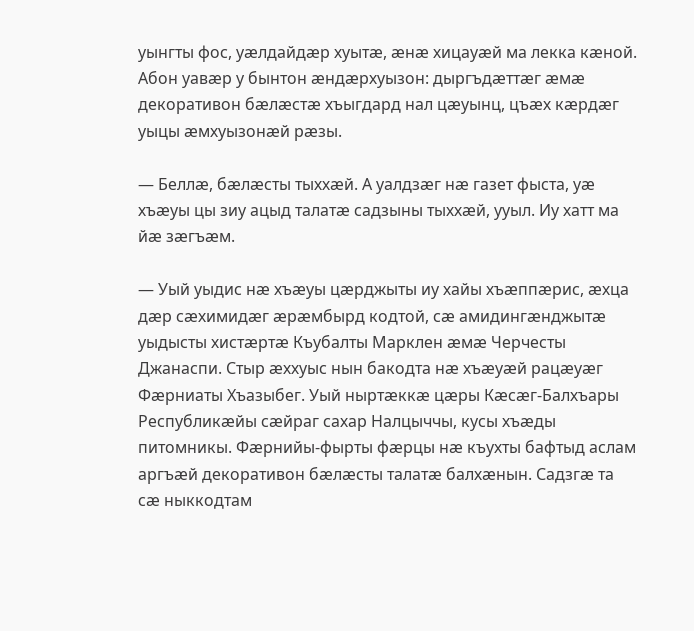уынгты фос, уæлдайдæр хуытæ, æнæ хицауæй ма лекка кæной. Абон уавæр у бынтон æндæрхуызон: дыргъдæттæг æмæ декоративон бæлæстæ хъыгдард нал цæуынц, цъæх кæрдæг уыцы æмхуызонæй рæзы.

— Беллæ, бæлæсты тыххæй. А уалдзæг нæ газет фыста, уæ хъæуы цы зиу ацыд талатæ садзыны тыххæй, ууыл. Иу хатт ма йæ зæгъæм.

— Уый уыдис нæ хъæуы цæрджыты иу хайы хъæппæрис, æхца дæр сæхимидæг æрæмбырд кодтой, сæ амидингæнджытæ уыдысты хистæртæ Къубалты Марклен æмæ Черчесты Джанаспи. Стыр æххуыс нын бакодта нæ хъæуæй рацæуæг Фæрниаты Хъазыбег. Уый ныртæккæ цæры Кæсæг-Балхъары Республикæйы сæйраг сахар Налцыччы, кусы хъæды питомникы. Фæрнийы-фырты фæрцы нæ къухты бафтыд аслам аргъæй декоративон бæлæсты талатæ балхæнын. Садзгæ та сæ ныккодтам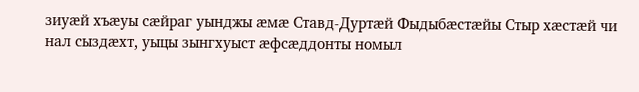зиуæй хъæуы сæйраг уынджы æмæ Ставд-Дуртæй Фыдыбæстæйы Стыр хæстæй чи нал сыздæхт, уыцы зынгхуыст æфсæддонты номыл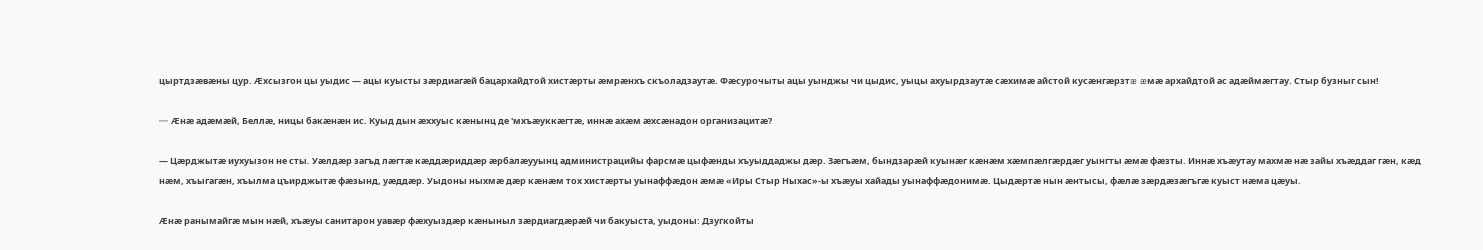цыртдзæвæны цур. Æхсызгон цы уыдис — ацы куысты зæрдиагæй бацархайдтой хистæрты æмрæнхъ скъоладзаутæ. Фæсурочыты ацы уынджы чи цыдис, уыцы ахуырдзаутæ сæхимæ айстой кусæнгæрзтæ æмæ архайдтой ас адæймæгтау. Стыр бузныг сын!

— Æнæ адæмæй, Беллæ, ницы бакæнæн ис. Куыд дын æххуыс кæнынц де 'мхъæуккæгтæ, иннæ ахæм æхсæнадон организацитæ?

— Цæрджытæ иухуызон не сты. Уæлдæр загъд лæгтæ кæддæриддæр æрбалæууынц администрацийы фарсмæ цыфæнды хъуыддаджы дæр. Зæгъæм, бындзарæй куынæг кæнæм хæмпæлгæрдæг уынгты æмæ фæзты. Иннæ хъæутау махмæ нæ зайы хъæддаг гæн, кæд нæм, хъыгагæн, хъылма цъирджытæ фæзынд, уæддæр. Уыдоны ныхмæ дæр кæнæм тох хистæрты уынаффæдон æмæ «Иры Стыр Ныхас»-ы хъæуы хайады уынаффæдонимæ. Цыдæртæ нын æнтысы, фæлæ зæрдæзæгъгæ куыст нæма цæуы.

Æнæ ранымайгæ мын нæй, хъæуы санитарон уавæр фæхуыздæр кæныныл зæрдиагдæрæй чи бакуыста, уыдоны: Дзугкойты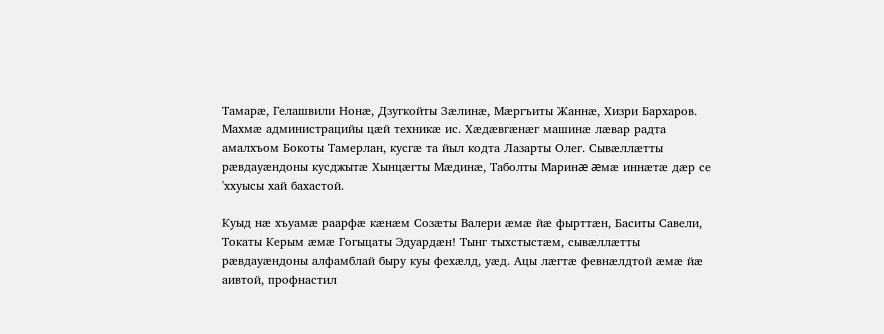Тамарæ, Гелашвили Нонæ, Дзугкойты Зæлинæ, Мæргъиты Жаннæ, Хизри Бархаров. Махмæ администрацийы цæй техникæ ис. Хæдæвгæнæг машинæ лæвар радта амалхъом Бокоты Тамерлан, кусгæ та йыл кодта Лазарты Олег. Сывæллæтты рæвдауæндоны кусджытæ Хынцæгты Мæдинæ, Таболты Маринæ æмæ иннæтæ дæр се 'ххуысы хай бахастой.

Куыд нæ хъуамæ раарфæ кæнæм Созæты Валери æмæ йæ фырттæн, Баситы Савели, Токаты Керым æмæ Гогыцаты Эдуардæн! Тынг тыхстыстæм, сывæллæтты рæвдауæндоны алфамблай быру куы фехæлд, уæд. Ацы лæгтæ февнæлдтой æмæ йæ аивтой, профнастил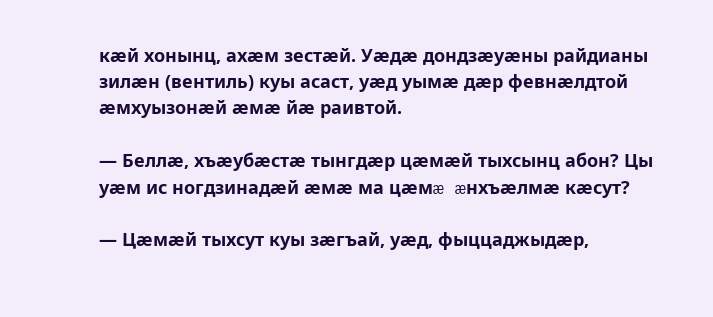кæй хонынц, ахæм зестæй. Уæдæ дондзæуæны райдианы зилæн (вентиль) куы асаст, уæд уымæ дæр февнæлдтой æмхуызонæй æмæ йæ раивтой.

— Беллæ, хъæубæстæ тынгдæр цæмæй тыхсынц абон? Цы уæм ис ногдзинадæй æмæ ма цæмæ æнхъæлмæ кæсут?

— Цæмæй тыхсут куы зæгъай, уæд, фыццаджыдæр,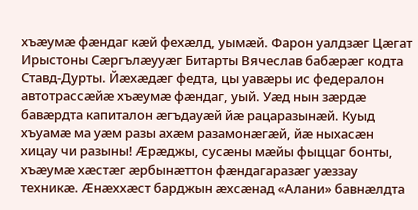хъæумæ фæндаг кæй фехæлд, уымæй. Фарон уалдзæг Цæгат Ирыстоны Сæргълæууæг Битарты Вячеслав бабæрæг кодта Ставд-Дурты. Йæхæдæг федта, цы уавæры ис федералон автотрассæйæ хъæумæ фæндаг, уый. Уæд нын зæрдæ бавæрдта капиталон æгъдауæй йæ рацаразынæй. Куыд хъуамæ ма уæм разы ахæм разамонæгæй, йæ ныхасæн хицау чи разыны! Æрæджы, сусæны мæйы фыццаг бонты, хъæумæ хæстæг æрбынæттон фæндагаразæг уæззау техникæ. Æнæххæст барджын æхсæнад «Алани» бавнæлдта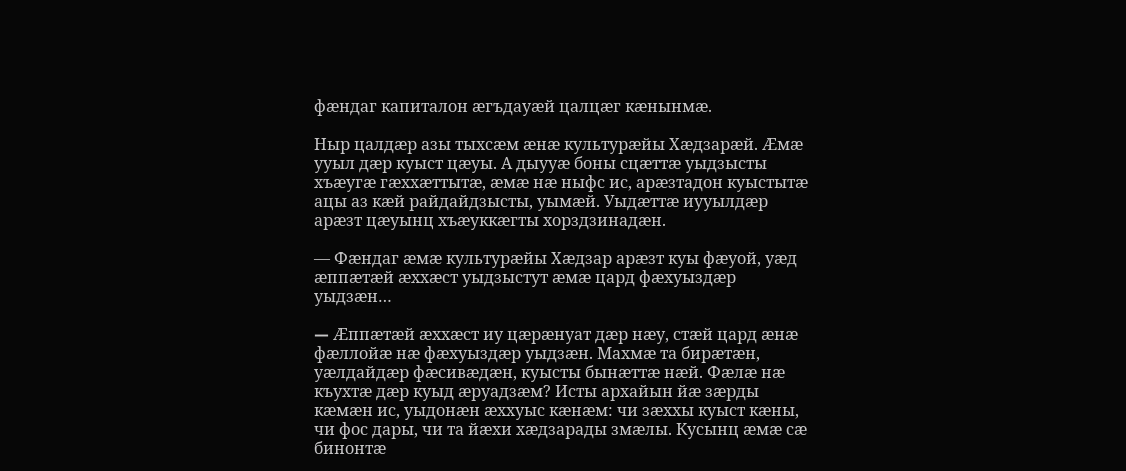фæндаг капиталон æгъдауæй цалцæг кæнынмæ.

Ныр цалдæр азы тыхсæм æнæ культурæйы Хæдзарæй. Æмæ ууыл дæр куыст цæуы. А дыууæ боны сцæттæ уыдзысты хъæугæ гæххæттытæ, æмæ нæ ныфс ис, арæзтадон куыстытæ ацы аз кæй райдайдзысты, уымæй. Уыдæттæ иууылдæр арæзт цæуынц хъæуккæгты хорздзинадæн.

— Фæндаг æмæ культурæйы Хæдзар арæзт куы фæуой, уæд æппæтæй æххæст уыдзыстут æмæ цард фæхуыздæр уыдзæн…

— Æппæтæй æххæст иу цæрæнуат дæр нæу, стæй цард æнæ фæллойæ нæ фæхуыздæр уыдзæн. Махмæ та бирæтæн, уæлдайдæр фæсивæдæн, куысты бынæттæ нæй. Фæлæ нæ къухтæ дæр куыд æруадзæм? Исты архайын йæ зæрды кæмæн ис, уыдонæн æххуыс кæнæм: чи зæххы куыст кæны, чи фос дары, чи та йæхи хæдзарады змæлы. Кусынц æмæ сæ бинонтæ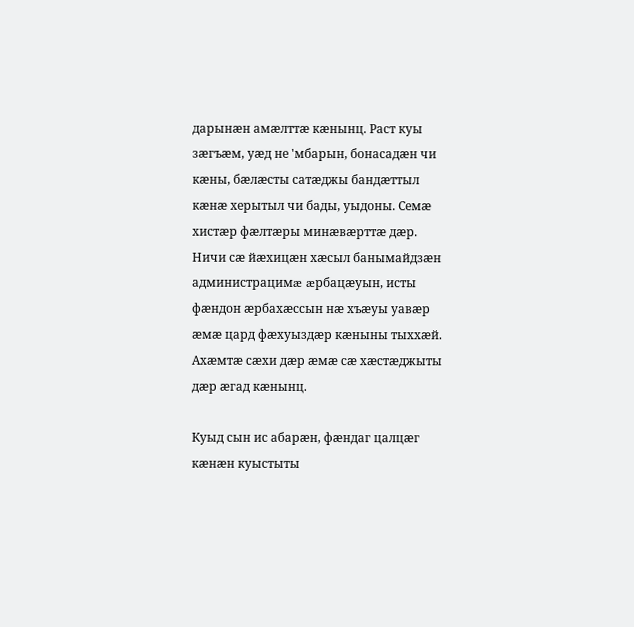дарынæн амæлттæ кæнынц. Раст куы зæгъæм, уæд не 'мбарын, бонасадæн чи кæны, бæлæсты сатæджы бандæттыл кæнæ херытыл чи бады, уыдоны. Семæ хистæр фæлтæры минæвæрттæ дæр. Ничи сæ йæхицæн хæсыл банымайдзæн администрацимæ æрбацæуын, исты фæндон æрбахæссын нæ хъæуы уавæр æмæ цард фæхуыздæр кæныны тыххæй. Ахæмтæ сæхи дæр æмæ сæ хæстæджыты дæр æгад кæнынц.

Куыд сын ис абарæн, фæндаг цалцæг кæнæн куыстыты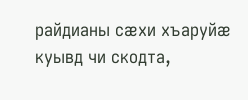райдианы сæхи хъаруйæ куывд чи скодта,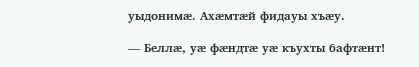уыдонимæ. Ахæмтæй фидауы хъæу.

— Беллæ, уæ фæндтæ уæ къухты бафтæнт!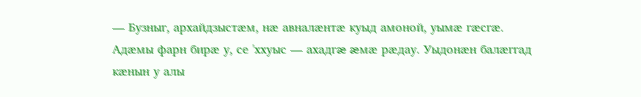— Бузныг, архайдзыстæм, нæ авналæнтæ куыд амоной, уымæ гæсгæ. Адæмы фарн бирæ у, се 'ххуыс — ахадгæ æмæ рæдау. Уыдонæн балæггад кæнын у алы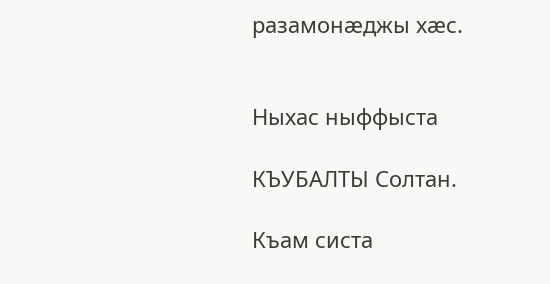разамонæджы хæс.


Ныхас ныффыста

КЪУБАЛТЫ Солтан.

Къам систа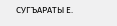СУГЪАРАТЫ Е.